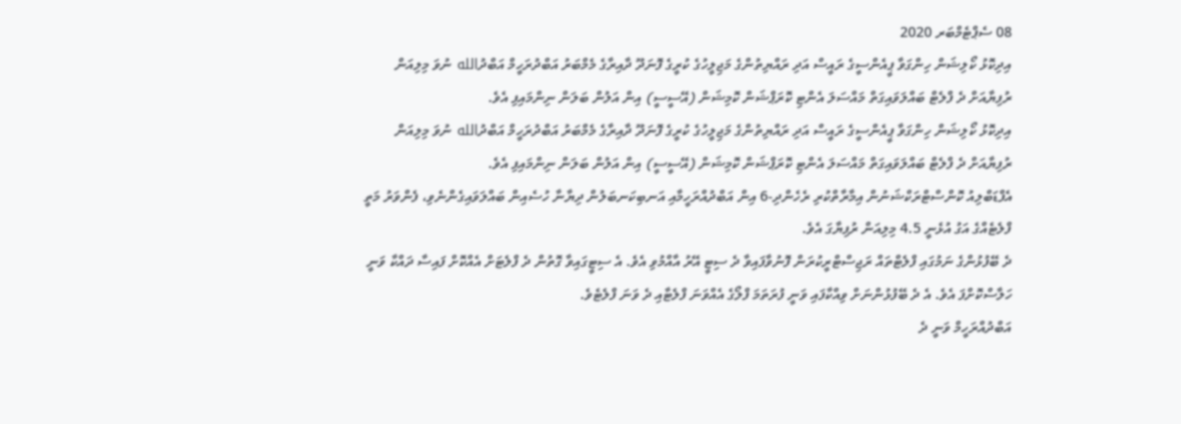08 ސެޕްޓެމްބަރ 2020
އިދިކޮޅު ކޯލިޝަން ހިންގަވާ ޕީއެންސީގެ ރައީސް އަދި ރައްޔިތުންގެ މަޖިލީހުގެ ކުރީގެ ފޮނަދޫ ދާއިރާގެ މެމްބަރު އަބްދުރަހީމް އަބްދުالله ނުވަ މިލިއަން ރުފިޔާއަށް ދެ ފްލެޓް ބައްލަވައިގަތް މައްސަލަ އެންޓި ކޮރަޕްޝަން ކޮމިޝަން (އޭސީސީ) އިން އަލުން ބަލަން ނިންމައިފި އެވެ.
އިދިކޮޅު ކޯލިޝަން ހިންގަވާ ޕީއެންސީގެ ރައީސް އަދި ރައްޔިތުންގެ މަޖިލީހުގެ ކުރީގެ ފޮނަދޫ ދާއިރާގެ މެމްބަރު އަބްދުރަހީމް އަބްދުالله ނުވަ މިލިއަން ރުފިޔާއަށް ދެ ފްލެޓް ބައްލަވައިގަތް މައްސަލަ އެންޓި ކޮރަޕްޝަން ކޮމިޝަން (އޭސީސީ) އިން އަލުން ބަލަން ނިންމައިފި އެވެ.
އެފްޑަބްލިއު ކޮންސްޓްރަކްޝަނުން އިމާރާތްކުރި ރެހެންދި-6 އިން އަބްދުއްރަހީމާއި އަނބިކަނބަލުން ދިޔާނާ ހުސެއިން ބައްލަވައިގެންނެވި، ފެންވަރު މަތީ ފްލެޓެއްގެ އަގު އުޅެނީ 4.5 މިލިއަން ރުފިޔާގަ އެވެ.
ދެ ބޭފުޅުންގެ ނަމުގައި ފްލެޓްތައް ރަޖިސްޓްރީކުރަން ފޮނުވާފައިވާ ދެ ސިޓީ އޭރު އާއްމުވި އެވެ. އެ ސިޓީގައިވާ ގޮތުން ދެ ފްލެޓަށް އެއްކޮށް ފައިސާ ދައްކާ ވަނީ ހަލާސްކޮށްފަ އެވެ. އެ ދެ ބޭފުޅުންނަށް ވިއްކާފައި ވަނީ ފުރަތަމަ ފްލޯގެ އެއްވަނަ ފްލެޓާއި ދެ ވަނަ ފްލެޓެވެ.
އަބްދުއްރަހީމް ވަނީ ދެ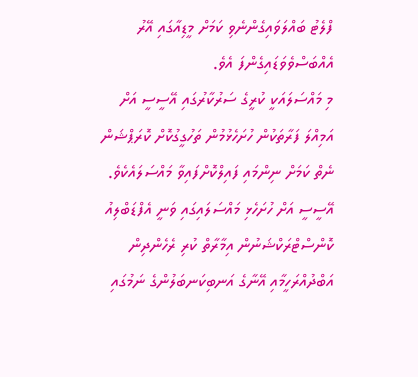ފްލެޓު ބައްލަވައިގެންނެވި ކަމަށް މީޑިއާގައި އޭރު އެއްބަސްވެވަޑައިގެންފަ އެވެ.
މި މައްސަލައަކީ ކުރީގެ ސަރުކާރުގައި އޭސީސީ އަށް އަމިއްލަ ފަރާތަކުން ހުށަހެޅުމުން ތަހުގީގުކޮށް ކޮރަޕްޝަން ނެތް ކަމަށް ނިންމައި ފައިލްކޮށްފައިވާ މައްސަލައެކެވެ. އޭސީސީ އަށް ހުށަހެޅި މައްސަލައިގައި ވަނީ އެފްޑަބްލިއު ކޮންސްޓްރަކްޝަނުން އިމާރާތް ކުރި ރެހެންދިން އަބްދުއްރަހީމާއި އޭނާގެ އަނބިކަނބަލުންގެ ނަމުގައި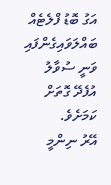އަގު ބޮޑު ފްލެޓެއް ބައްލަވައިގެންފައި ވަނީ ސުވާލު އުފެދޭ ގޮތަށް ކަމަށެވެ.
އޭރު ނިންމީ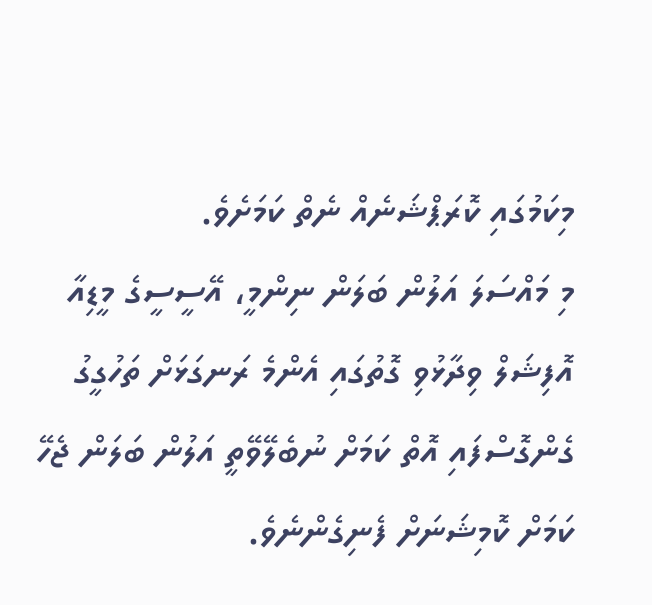މިކަމުގައި ކޮރަޕްޝަނެއް ނެތް ކަމަށެވެ.
މި މައްސަލަ އަލުން ބަލަން ނިންމީ، އޭސީސީގެ މީޑިއާ އޮފިޝަލް ވިދާޅުވި ގޮތުގައި އެންމެ ރަނގަޅަށް ތަހުގީގު ގެންގޮސްފައި އޮތް ކަމަށް ނުބެލޭވޭތީ އަލުން ބަލަން ޖެހޭ ކަމަށް ކޮމިޝަނަށް ފެނިގެންނެވެ.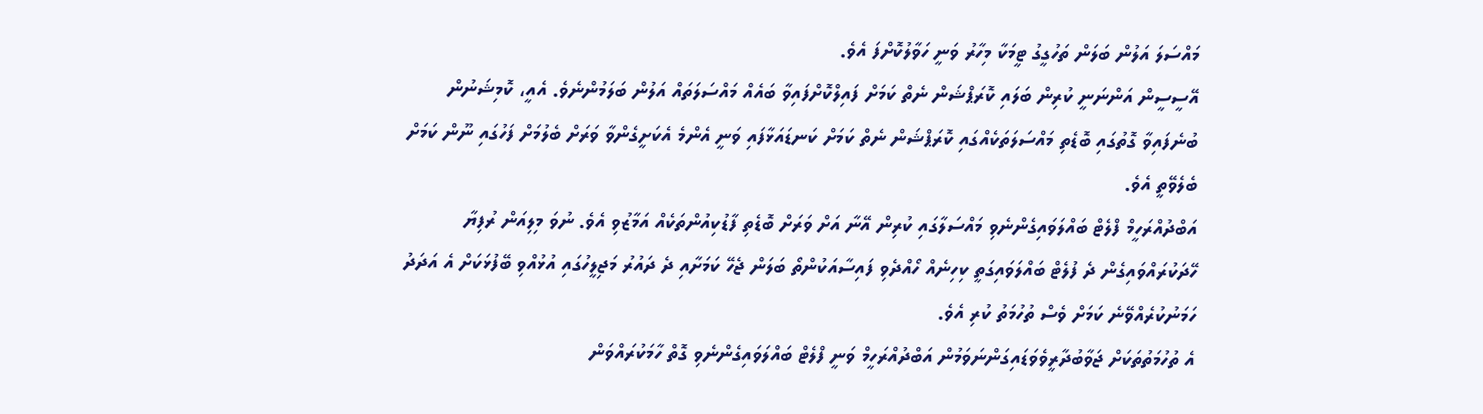މައްސަލަ އަލުން ބަލަން ތަހުގީގު ޓީމަކާ މިހާރު ވަނީ ހަވާލުކޮށްފަ އެވެ.
އޭސީސީން އަންނަނީ ކުރިން ބަލައި ކޮރަޕްޝަން ނެތް ކަމަށް ފައިލްކޮށްފައިވާ ބައެއް މައްސަލަތައް އަލުން ބަލަމުންނެވެ. އެއީ، ކޮމިޝަނުން ބުނެފައިވާ ގޮތުގައި ބޮޑެތި މައްސަލަތަކެއްގައި ކޮރަޕްޝަން ނެތް ކަމަށް ކަނޑައަޅާފައި ވަނީ އެންމެ އެކަށީގެންވާ ވަރަށް ބެލުމަށް ފަހުގައި ނޫން ކަމަށް ބެލެވޭތީ އެވެ.
އަބްދުއްރަހީމް ފްލެޓް ބައްލަވައިގެންނެވި މައްސަލާގައި ކުރިން އޭނާ އަށް ވަރަށް ބޮޑެތި ފާޑުކިއުންތަކެއް އަމާޒުވި އެވެ. ނުވަ މިލިއަން ރުފިޔާ ހޭދަކުރައްވައިގެން ދެ ފުލެޓް ބައްލަވައިގަތީ ކިހިނެއް ހޯއްދެވި ފައިސާއަކުންތޯ ބަލަން ޖެހޭ ކަމަށާއި ދެ ދައުރު މަޖިލީހުގައި އުޅުއްވި ބޭފުޅަކަށް އެ އަދަދު ހަމަނުކުރެއްވޭނެ ކަމަށް ވެސް ތުހުމަތު ކުރި އެވެ.
އެ ތުހުމަތުތަކަށް ޖަވާބުދާރީވެވަޑައިގަންނަވަމުން އަބްދުއްރަހީމް ވަނީ ފްލެޓް ބައްލަވައިގެންނެވި ގޮތް ހާމަކުރައްވަން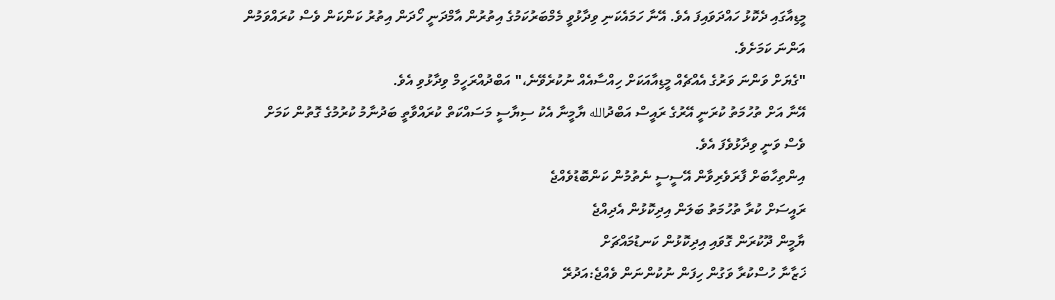މީޑިއާގައި ދެކޮޅު ހައްދަވައިފަ އެވެ. އޭނާ ހަމައެކަނި ވިދާޅުވީ މެމްބަރުކަމުގެ އިތުރުން އާމްދަނީ ހޯދަން އިތުރު ކަންކަން ވެސް ކުރައްވަމުން އަންނަ ކަމަށެވެ.
"ގެޔަށް ވަންނަ ވަރުގެ އެއްޗެއް މީޑިއާއަކަށް ހިއްސާއެއް ނުކުރެވޭނެ،" އަބްދުއްރަހީމް ވިދާޅުވި އެވެ.
އޭނާ އަށް ތުހުމަތު ކުރަނީ އޭރުގެ ރައީސް އަބްދުالله ޔާމީނާ އެކު ސިޔާސީ މަސައްކަތް ކުރައްވާތީ ބަދުނާމު ކުރުމުގެ ގޮތުން ކަމަށް ވެސް ވަނީ ވިދާޅުވެފަ އެވެ.
އިންތިހާބަށް ފާރަވެރިވާން އޭސީސީ ނެތުމުން ކަންބޮޑުވެއްޖެ
ރައީސަށް ކުރާ ތުހުމަތު ބަލަން އިދިކޮޅުން އެދިއްޖެ
ޔާމީން ދޫކުރަން ގޮވައި އިދިކޮޅުން ކަނޑުމައްޗަށް
ޚަޒާނާ ހުސްކުރާ ވަގުން ހިފަން ނުކުންނަން ވެއްޖެ:އަދުރޭ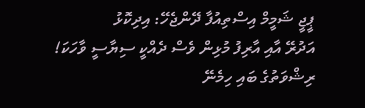ޕީޖީ ޝަމީމް އިސްތިއުފާ ދޭންޖެހޭ: އިދިކޮޅު
އަދުރޭ އާއި އާރިފު މުޅިން ވެސް ދެއްކީ ސިޔާސީ ވާހަކަ!
ރިޝްވަތުގެ ބައި ހިމެނޭ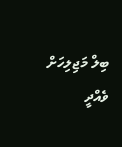ބިލް މަޖިލިހަށް ވެއްދީ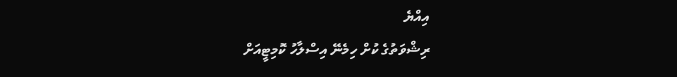އިއްޔެ
ރިޝްވަތުގެ ކުށް ހިމެނޭ އިސްލާހު ކޮމިޓީއަށް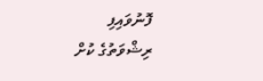ފޮނުވައިފި
ރިޝްވަތުގެ ކުށް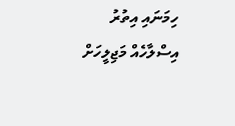ހިމަނައި އިތުރު އިސްލާހެއް މަޖިލީހަށް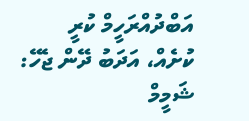އަބްދުއްރަހީމް ކުރީ ކުށެއް، އަދަބު ދޭން ޖެހޭ: ޝަމީމް